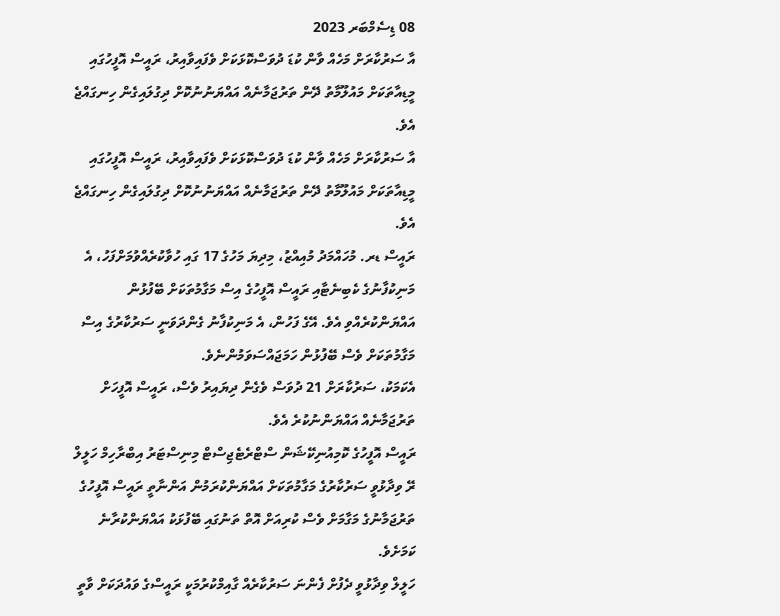08 ޑިސެމްބަރ 2023
އާ ސަރުކާރަށް މަހެއް ވާން ކުޑަ ދުވަސްކޮޅަކަށް ވެފައިވާއިރު، ރައީސް އޮފީހުގައި މީޑިއާތަކަށް މައުލޫމާތު ދޭން ތަރުޖަމާނެއް އައްޔަނުނުކޮށް ދިގުލައިގެން ހިނގައްޖެ އެވެ.
އާ ސަރުކާރަށް މަހެއް ވާން ކުޑަ ދުވަސްކޮޅަކަށް ވެފައިވާއިރު، ރައީސް އޮފީހުގައި މީޑިއާތަކަށް މައުލޫމާތު ދޭން ތަރުޖަމާނެއް އައްޔަނުނުކޮށް ދިގުލައިގެން ހިނގައްޖެ އެވެ.
ރައީސް ޑރ. މުހައްމަދު މުއިއްޒު، މިދިޔަ މަހުގެ 17 ގައި ހުވާކުރެއްވުމަށްފަހު، އެ މަނިކުފާނުގެ ކެބިނެޓާއި ރައީސް އޮފީހުގެ އިސް މަގާމުތަކަށް ބޭފުޅުން އައްޔަންކުރެއްވި އެވެ. އޭގެ ފަހުން، އެ މަނިކުފާނު ގެންދަވަނީ ސަރުކާރުގެ އިސް މަގާމުތަކަށް ވެސް ބޭފުޅުން ހަމަޖައްސަވަމުންނެވެ.
އެކަމަކު، ސަރުކާރަށް 21 ދުވަސް ވެގެން ދިޔައިރު ވެސް، ރައީސް އޮފީހަށް ތަރުޖަމާނެއް އައްޔަންނުކުރެ އެވެ.
ރައީސް އޮފީހުގެ ކޮމިއުނިކޭޝަން ސްޓްރެޓެޖިސްޓް މިނިސްޓަރު އިބްރާހިމް ހަލީލް ރޭ ވިދާޅުވީ ސަރުކާރުގެ މަގާމުތަކަށް އައްޔަންކުރަމުން އަންނާތީ ރައީސް އޮފީހުގެ ތަރުޖަމާނުގެ މަގާމަށް ވެސް ކުރިއަށް އޮތް ތަނުގައި ބޭފުޅަކު އައްޔަންކުރާނެ ކަމަށެވެ.
ހަލީލް ވިދާޅުވީ ދެފުށް ފެންނަ ސަރުކާރެއް ގާއިމްކުރުމަކީ ރައީސްގެ ވައުދަކަށް ވާތީ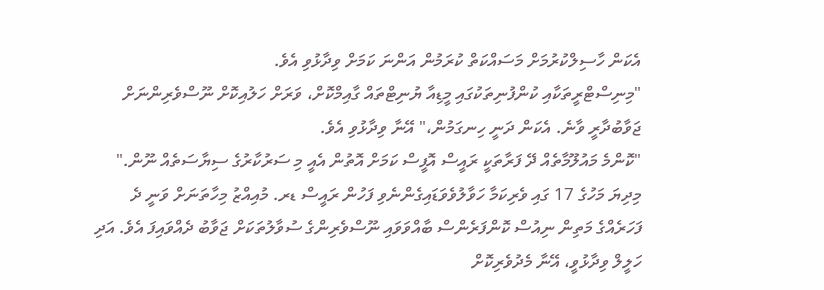އެކަން ހާސިލްކުރުމަށް މަސައްކަތް ކުރަމުން އަންނަ ކަމަށް ވިދާޅުވި އެވެ.
"މިނިސްޓްރީތަކާއި ކުންފުނިތަކުގައި މީޑިއާ ޔުނިޓްތައް ގާއިމްކޮށް، ވަރަށް ހަލުއިކޮށް ނޫސްވެރިންނަށް ޖަވާބުދާރީ ވާނެ. އެކަން ދަނީ ހިނގަމުން،" އޭނާ ވިދާޅުވި އެވެ.
"ކޮންމެ މައުލޫމާތެއް ދޭ ފަރާތަކީ ރައީސް އޮފީސް ކަމަށް އޮތުން އެއީ މި ސަރުކާރުގެ ސިޔާސަތެއް ނޫން."
މިދިޔަ މަހުގެ 17 ގައި ވެރިކަމާ ހަވާލުވެވަޑައިގެންނެވި ފަހުން ރައީސް ޑރ. މުއިއްޒު މިހާތަނަށް ވަނީ ދެ ފަހަރެއްގެ މަތިން ނިއުސް ކޮންފަރެންސް ބާއްވަވައި ނޫސްވެރިންގެ ސުވާލުތަކަށް ޖަވާބު ދެއްވައިފަ އެވެ. އަދި ހަލީލް ވިދާޅުވީ، އޭނާ މެދުވެރިކޮށް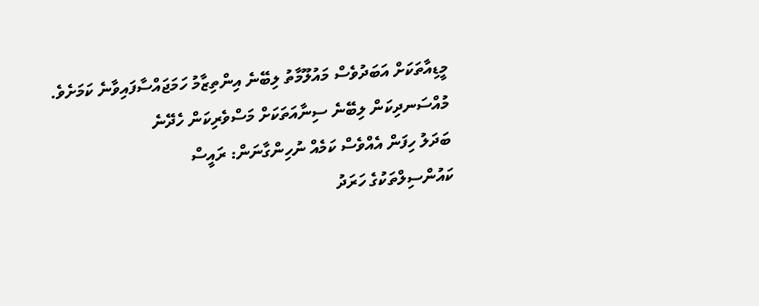މީޑިއާތަކަށް އަބަދުވެސް މައުލޫމާތު ލިބޭނެ އިންތިޒާމު ހަމަޖައްސާފައިވާނެ ކަމަށެވެ.
މުއްސަނދިކަން ލިބޭނެ ސިނާއަތަކަށް މަސްވެރިކަން ހެދޭނެ
ބަދަލު ހިފަން އެއްވެސް ކަމެއް ނުހިންގާނަން: ރައީސް
ކައުންސިލްތަކުގެ ހަރަދު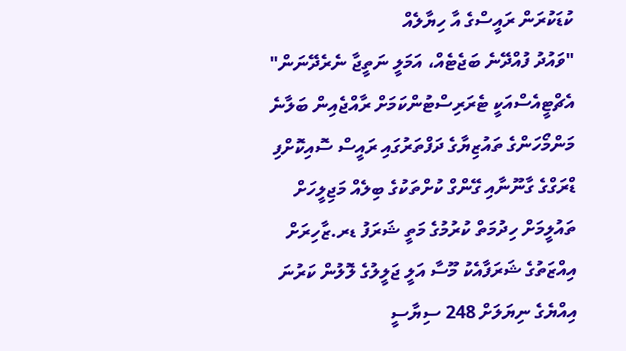ކުޑަކުރަން ރައީސްގެ އާ ހިޔާލެއް
"ވައުދު ފުއްދޭނެ ބަޖެޓެއް، އަމަލީ ނަތީޖާ ނެރެދޭނަން"
އެޗްޓީއެސްއަކީ ޓެރަރިސްޓުންކަމަށް ރާއްޖެއިން ބަލާނެ
މަންމޯހަންގެ ތައުޒިޔާގެ ދަފްތަރުގައި ރައީސް ސޮއިކޮށްފި
ޑްރަގްގެ ގާނޫނާއި ގޭންގް ކުށްތަކުގެ ބިލެއް މަޖިލީހަށް
ތައުލީމަށް ހިދުމަތް ކުރުމުގެ މަތީ ޝަރަފު ޑރ.ޒާހިރަށް
އިއްޒަތުގެ ޝަރަފާއެކު މޫސާ އަލީ ޖަލީލުގެ ލޮލުން ކަރުނަ
އިއްޔެގެ ނިޔަލަށް 248 ސިޔާސީ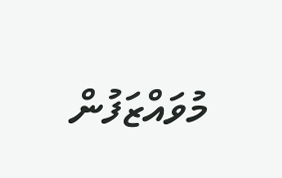މުވައްޒަފުން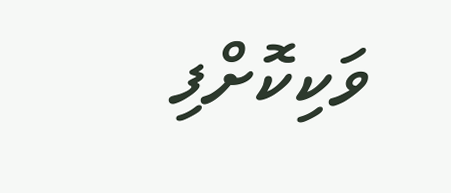ވަކިކޮށްފި